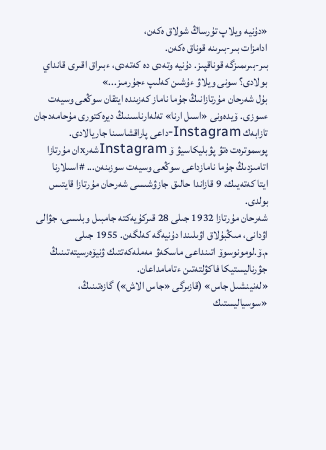«دۇنيە ويلاپ تۇرساڭ شولاق ەكەن،
ادامزات بىر-بىرىنە قوناق ەكەن.
بىر-بىرىمىزگە قوناقپىز. دۇنيە وتەدى دە كەتەدى، ءبىراق اقىرى قانداي بولادى؟ سونى ويلاۋ ءۇشىن كەلىپ ءجۇرمىز...»
بۇل شەرحان مۇرتازانىڭ جۇما ناماز كەزىندە ايتقان سوڭعى وسيەت ءسوزى. ۆيدەونى «اسىل ارنا» تەلەارناسىنىڭ ديرەكتورى مۇحامەدجان تازابەك Instagram-داعى پاراقشاسىنا جاريالادى.
پوسموترەت ەتۋ پۋبليكاسيۋ ۆ Instagramشەرxان مۇرتازا اتامىزدىڭ جۇما نامازداعى سوڭعى وسيەت سوزىنەن... #اسىلارنا
ايتا كەتەيىك، 9 قازاندا حالىق جازۋشىسى شەرحان مۇرتازا قايتىس بولدى.
شەرحان مۇرتازا 1932 جىلى 28 قىركۇيەكتە جامبىل وبلىسى، جۋالى اۋدانى، مىڭبۇلاق اۋىلىندا دۇنيەگە كەلگەن. 1955 جىلى م.ۆ.لومونوسوۆ اتىنداعى ماسكەۋ مەملەكەتتىك ۋنيۆەرسيتەتىنىڭ جۋرناليستيكا فاكۋلتەتىن ءتامامداعان.
«لەنينشىل جاس» (قازىرگى «جاس الاش») گازەتىنىڭ، «سوسياليستىك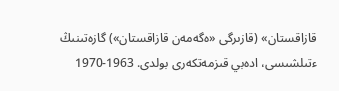قازاقستان» (قازىرگى «ەگەمەن قازاقستان») گازەتىنىڭ ءتىلشىسى، ادەبي قىزمەتكەرى بولدى. 1963-1970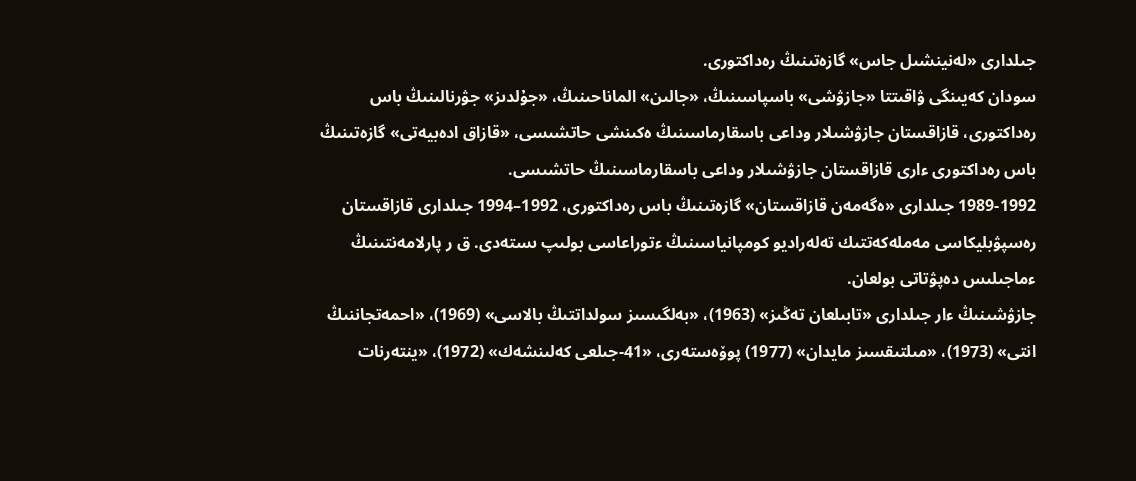جىلدارى «لەنينشىل جاس» گازەتىنىڭ رەداكتورى.
سودان كەيىنگى ۋاقىتتا «جازۋشى» باسپاسىنىڭ، «جالىن» الماناحىنىڭ، «جۇلدىز» جۋرنالىنىڭ باس رەداكتورى، قازاقستان جازۋشىلار وداعى باسقارماسىنىڭ ەكىنشى حاتشىسى، «قازاق ادەبيەتى» گازەتىنىڭ باس رەداكتورى ءارى قازاقستان جازۋشىلار وداعى باسقارماسىنىڭ حاتشىسى.
1989-1992 جىلدارى «ەگەمەن قازاقستان» گازەتىنىڭ باس رەداكتورى، 1992–1994 جىلدارى قازاقستان رەسپۋبليكاسى مەملەكەتتىك تەلەراديو كومپانياسىنىڭ ءتوراعاسى بولىپ ىستەدى. ق ر پارلامەنتىنىڭ ءماجىلىس دەپۋتاتى بولعان.
جازۋشىنىڭ ءار جىلدارى «تابىلعان تەڭىز» (1963)، «بەلگىسىز سولداتتىڭ بالاسى» (1969)، «احمەتجاننىڭ انتى» (1973)، «مىلتىقسىز مايدان» (1977) پوۆەستەرى، «41-جىلعى كەلىنشەك» (1972)، «ينتەرنات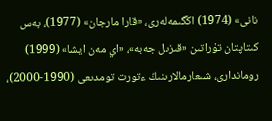نانى» (1974) اڭگىمەلەرى، «قارا مارجان» (1977)، بەس كىتاپتان تۇراتىن «قىزىل جەبە»، «اي مەن ايشا» (1999) روماندارى، شىعارمالارىنىڭ ءتورت تومدىعى (1990-2000)،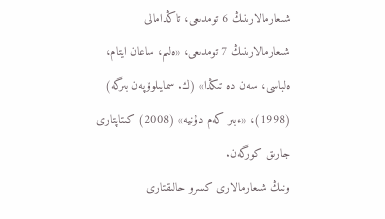شىعارمالارىنىڭ 6 تومدىعى، تاڭدامالى شىعارمالارىنىڭ 7 تومدىعى، «ەلىم، ساعان ايتام، ەلباسى، سەن دە تىڭدا» (ك. سمايىلوۆپەن بىرگە) (1998)، «ءبىر كەم دۇنيە» (2008) كىتاپتارى جارىق كورگەن.
ونىڭ شىعارمالارى كسرو حالىقتارى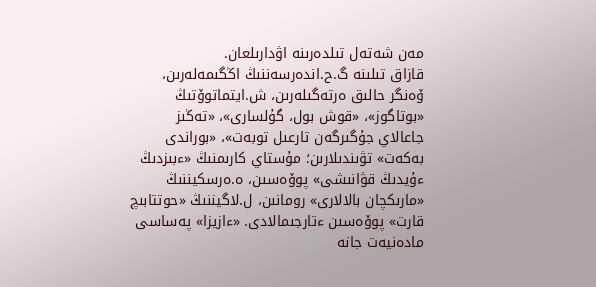مەن شەتەل تىلدەرىنە اۋدارىلعان.
قازاق تىلىنە گ.ح.اندەرسەننىڭ اڭگىمەلەرىن، ۆەنگر حالىق ەرتەگىلەرىن، ش.ايتماتوۆتىڭ «بوتاگوز»، «قوش بول، گۇلسارى»، «تەڭىز جاعالاي جۇگىرگەن تارعىل توبەت»، «بوراندى بەكەت» تۋىندىلارىن؛ مۇستاي كارىمنىڭ «ءبىزدىڭ ءۇيدىڭ قۋانىشى» پوۆەسىن، ە.ەرسكيننىڭ «مارىكچان بالالارى» رومانىن، ل.لاگيننىڭ «حوتتابىچ قارت» پوۆەسىن ءتارجىمالادى. «ءازيزا» پەساسى مادەنيەت جانە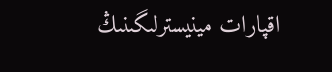اقپارات مينيسترلىگىنىڭ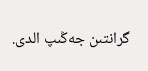گرانتىن جەڭىپ الدى.